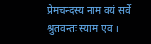प्रेमचन्दस्य नाम वयं सर्वे श्रुतवन्तः स्याम एव ।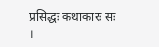प्रसिद्धः कथाकारः सः ।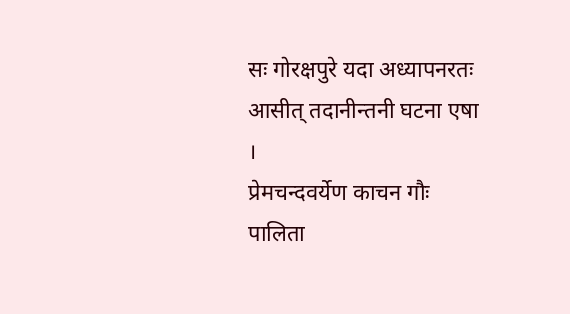सः गोरक्षपुरे यदा अध्यापनरतः आसीत् तदानीन्तनी घटना एषा ।
प्रेमचन्दवर्येण काचन गौः पालिता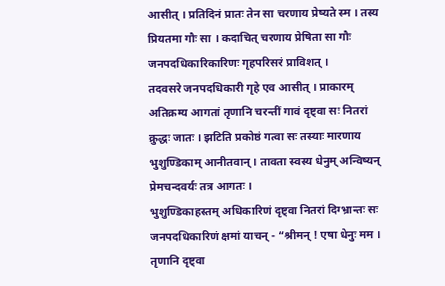आसीत् । प्रतिदिनं प्रातः तेन सा चरणाय प्रेष्यते स्म । तस्य प्रियतमा गौः सा । कदाचित् चरणाय प्रेषिता सा गौः जनपदधिकारिकारिणः गृहपरिसरं प्राविशत् ।
तदवसरे जनपदधिकारी गृहे एव आसीत् । प्राकारम् अतिक्रम्य आगतां तृणानि चरन्तीं गावं दृष्ट्वा सः नितरां क्रुद्धः जातः । झटिति प्रकोष्ठं गत्वा सः तस्याः मारणाय भुशुण्डिकाम् आनीतवान् । तावता स्वस्य धेनुम् अन्विष्यन् प्रेमचन्दवर्यः तत्र आगतः ।
भुशुण्डिकाहस्तम् अधिकारिणं दृष्ट्वा नितरां दिग्भ्रान्तः सः जनपदधिकारिणं क्षमां याचन् - “श्रीमन् ! एषा धेनुः मम । तृणानि दृष्ट्वा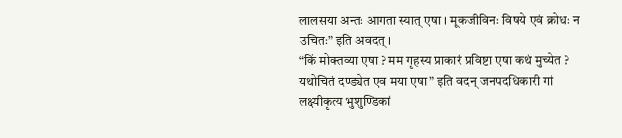लालसया अन्तः आगता स्यात् एषा । मूकजीविनः विषये एवं क्रोधः न उचितः” इति अवदत् ।
“किं मोक्तव्या एषा ? मम गृहस्य प्राकारं प्रविष्टा एषा कथं मुच्येत ? यथोचितं दण्ड्येत एव मया एषा” इति वदन् जनपदधिकारी गां लक्ष्यीकृत्य भुशुण्डिकां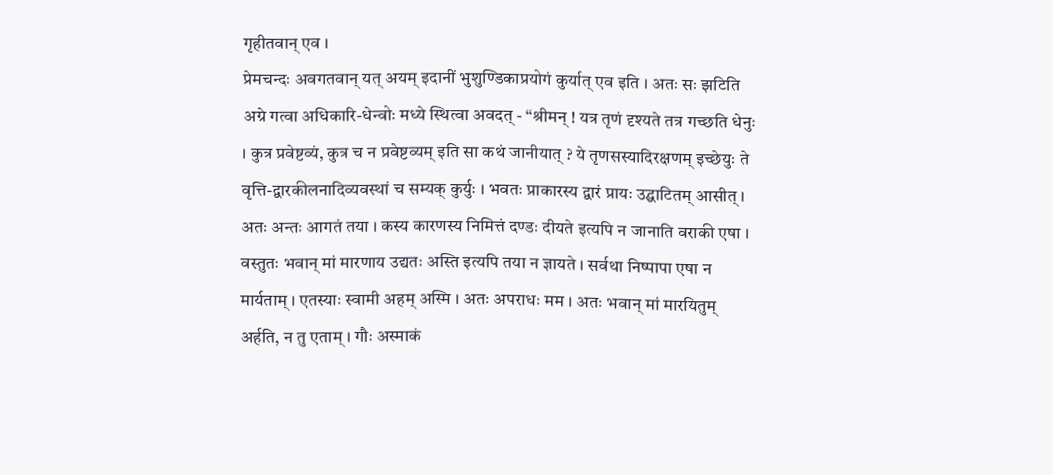गृहीतवान् एव ।
प्रेमचन्दः अवगतवान् यत् अयम् इदानीं भुशुण्डिकाप्रयोगं कुर्यात् एव इति । अतः सः झटिति अग्रे गत्वा अधिकारि-धेन्वोः मध्ये स्थित्वा अवदत् - “श्रीमन् ! यत्र तृणं दृश्यते तत्र गच्छति धेनुः । कुत्र प्रवेष्टव्यं, कुत्र च न प्रवेष्टव्यम् इति सा कथं जानीयात् ? ये तृणसस्यादिरक्षणम् इच्छेयुः ते वृत्ति-द्वारकीलनादिव्यवस्थां च सम्यक् कुर्युः । भवतः प्राकारस्य द्वारं प्रायः उद्घाटितम् आसीत् । अतः अन्तः आगतं तया । कस्य कारणस्य निमित्तं दण्डः दीयते इत्यपि न जानाति वराकी एषा । वस्तुतः भवान् मां मारणाय उद्यतः अस्ति इत्यपि तया न ज्ञायते । सर्वथा निष्पापा एषा न मार्यताम् । एतस्याः स्वामी अहम् अस्मि । अतः अपराधः मम । अतः भवान् मां मारयितुम् अर्हति, न तु एताम् । गौः अस्माकं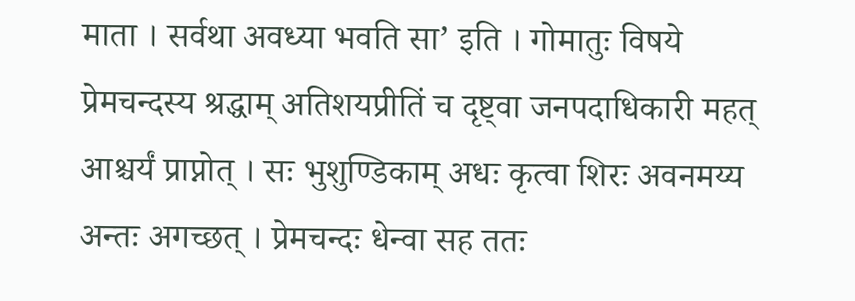माता । सर्वथा अवध्या भवति सा’ इति । गोमातुः विषये प्रेमचन्दस्य श्रद्धाम् अतिशयप्रीतिं च दृष्ट्वा जनपदाधिकारी महत् आश्चर्यं प्राप्नोत् । सः भुशुण्डिकाम् अधः कृत्वा शिरः अवनमय्य अन्तः अगच्छत् । प्रेमचन्दः धेन्वा सह ततः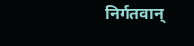निर्गतवान्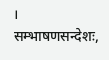।
सम्भाषणसन्देशः,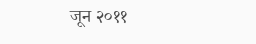जून २०११